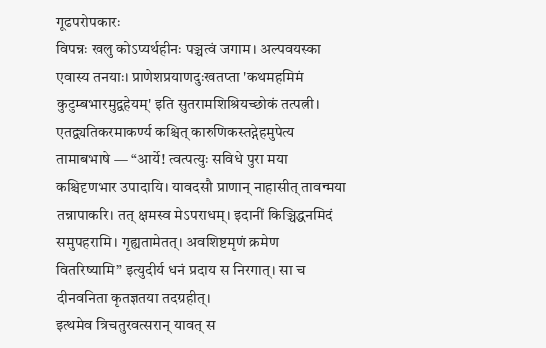गूढपरोपकारः
विपन्नः खलु कोऽप्यर्थहीनः पञ्चत्वं जगाम। अल्पवयस्का एवास्य तनयाः। प्राणेशप्रयाणदुःखतप्ता 'कथमहमिमं कुटुम्बभारमुद्वहेयम्' इति सुतरामशिश्रियच्छोकं तत्पत्नी।
एतद्व्यतिकरमाकर्ण्य कश्चित् कारुणिकस्तद्गेहमुपेत्य तामाबभाषे — “आर्ये! त्वत्पत्युः सविधे पुरा मया कश्चिदृणभार उपादायि। यावदसौ प्राणान् नाहासीत् तावन्मया तन्नापाकरि। तत् क्षमस्व मेऽपराधम्। इदानीं किञ्चिद्धनमिदं समुपहरामि। गृह्यतामेतत्। अवशिष्टमृणं क्रमेण वितरिष्यामि” इत्युदीर्य धनं प्रदाय स निरगात्। सा च दीनवनिता कृतज्ञतया तदग्रहीत्।
इत्थमेव त्रिचतुरवत्सरान् यावत् स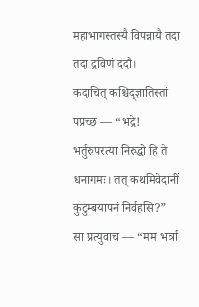महाभागस्तस्यै विपन्नायै तदा तदा द्रविणं ददौ।
कदाचित् कश्चिद्ज्ञातिस्तां पप्रच्छ — “भद्रे! भर्तुरुपरत्या निरुद्धो हि ते धनागमः। तत् कथमिवेदानीं कुटुम्बयापनं निर्वहसि?”
सा प्रत्युवाच — “मम भर्त्रा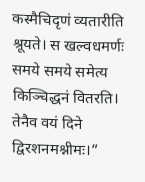कस्मैचिदृणं व्यतारीति श्रूयते। स खल्वधमर्णः समये समये समेत्य किञ्चिद्धनं वितरति। तेनैव वयं दिने द्विरशनमश्नीमः।”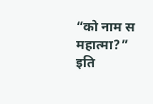“को नाम स महात्मा?” इति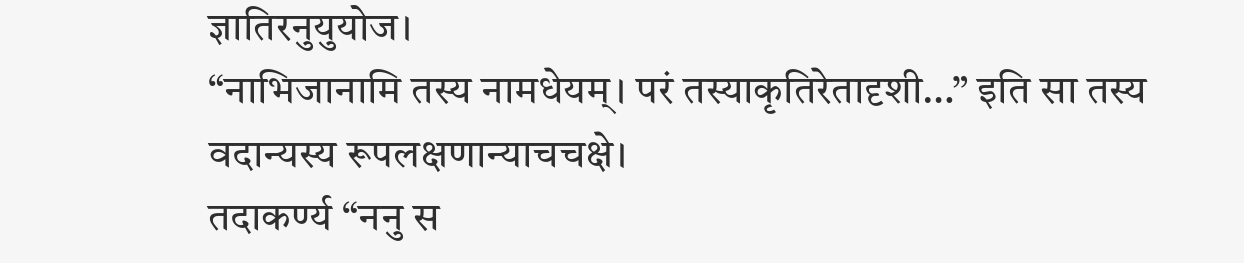ज्ञातिरनुयुयोज।
“नाभिजानामि तस्य नामधेयम्। परं तस्याकृतिरेतादृशी…” इति सा तस्य वदान्यस्य रूपलक्षणान्याचचक्षे।
तदाकर्ण्य “ननु स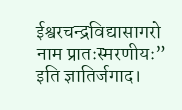ईश्वरचन्द्रविद्यासागरो नाम प्रातःस्मरणीयः” इति ज्ञातिर्जगाद।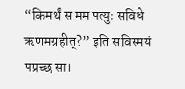“किमर्थं स मम पत्युः सविधे ऋणमग्रहीत्?” इति सविस्मयं पप्रच्छ सा।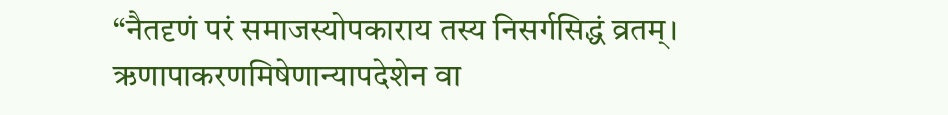“नैतदृणं परं समाजस्योपकाराय तस्य निसर्गसिद्धं व्रतम्। ऋणापाकरणमिषेणान्यापदेशेन वा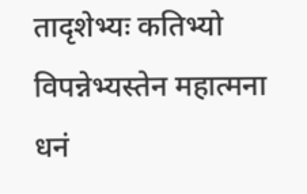तादृशेभ्यः कतिभ्यो विपन्नेभ्यस्तेन महात्मना धनं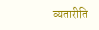व्यतारीति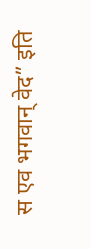स एव भगवान् वेद” इति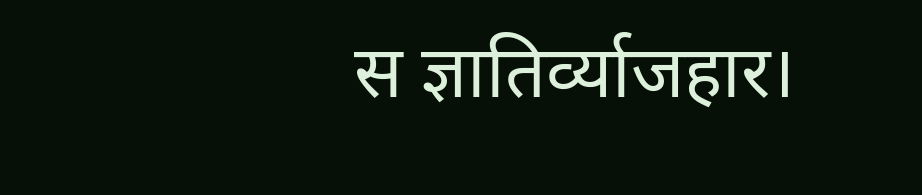स ज्ञातिर्व्याजहार।